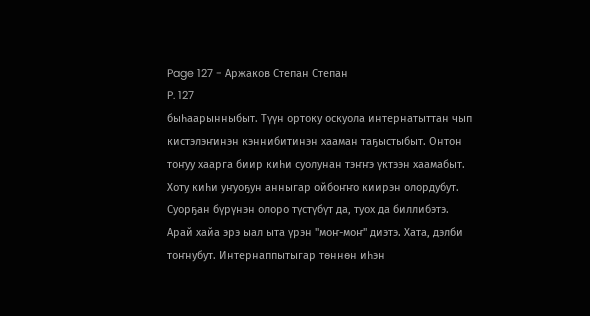Page 127 - Аржаков Степан Степан
P. 127
быһаарынныбыт. Түүн ортоку оскуола интернатыттан чып
кистэлэҥинэн кэннибитинэн хааман таҕыстыбыт. Онтон
тоҥуу хаарга биир киһи суолунан тэҥҥэ үктээн хаамабыт.
Хоту киһи уҥуоҕун анныгар ойбоҥҥо киирэн олордубут.
Суорҕан бүрүнэн олоро түстүбүт да, туох да биллибэтэ.
Арай хайа эрэ ыал ыта үрэн "моҥ-моҥ" диэтэ. Хата, дэлби
тоҥнубут. Интернаппытыгар төннөн иһэн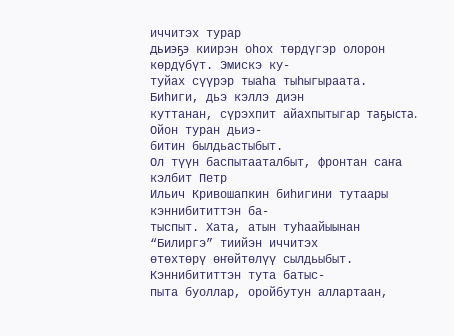иччитэх турар
дьиэҕэ киирэн оһох төрдүгэр олорон көрдүбүт. Эмискэ ку-
туйах сүүрэр тыаһа тыһыгыраата. Биһиги, дьэ кэллэ диэн
куттанан, сүрэхпит айахпытыгар таҕыста. Ойон туран дьиэ-
битин былдьастыбыт.
Ол түүн баспытааталбыт, фронтан саҥа кэлбит Петр
Ильич Кривошапкин биһигини тутаары кэннибититтэн ба-
тыспыт. Хата, атын туһаайыынан “Билиргэ” тиийэн иччитэх
өтөхтөрү өҥөйтөлүү сылдьыбыт. Кэннибититтэн тута батыс-
пыта буоллар, оройбутун аллартаан,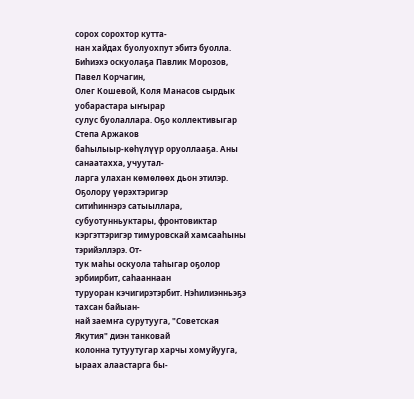сорох сорохтор кутта-
нан хайдах буолуохпут эбитэ буолла.
Биһиэхэ оскуолаҕа Павлик Морозов, Павел Корчагин,
Олег Кошевой, Коля Манасов сырдык уобарастара ыҥырар
сулус буолаллара. Оҕо коллективыгар Степа Аржаков
баһылыыр-көһүлүүр оруоллааҕа. Аны санаатахха, учуутал-
ларга улахан көмөлөөх дьон этилэр. Оҕолору үөрэхтэригэр
ситиһиннэрэ сатыыллара, субуотунньуктары, фронтовиктар
кэргэттэригэр тимуровскай хамсааһыны тэрийэллэрэ. От-
тук маһы оскуола таһыгар оҕолор эрбиирбит, саһааннаан
туруоран кэчигирэтэрбит. Нэһилиэнньэҕэ тахсан байыан-
най заемҥа сурутууга, "Советская Якутия" диэн танковай
колонна тутуутугар харчы хомуйууга, ыраах алаастарга бы-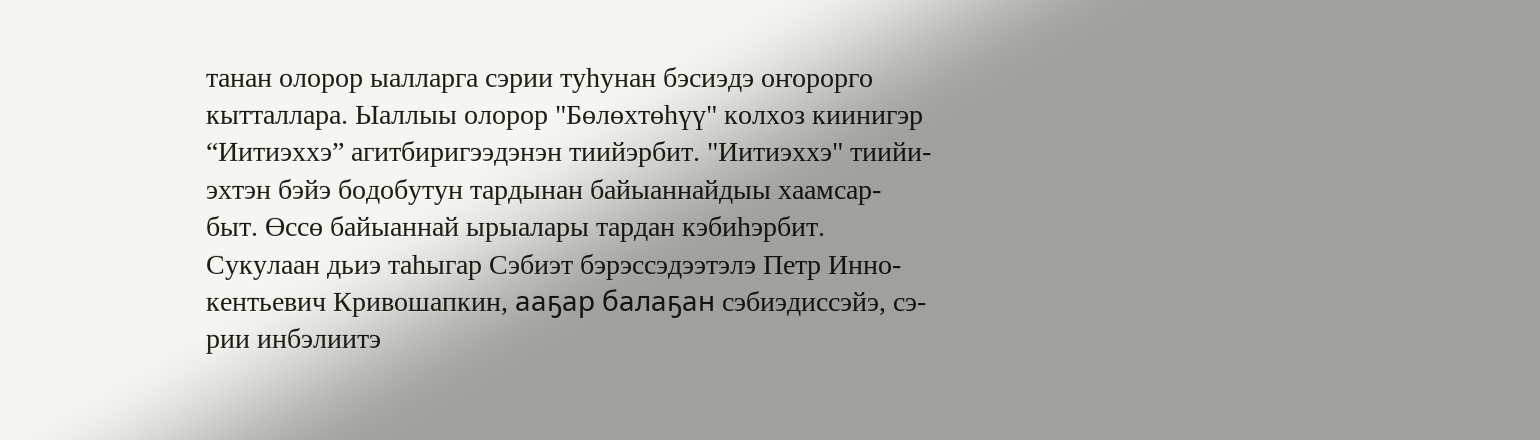танан олорор ыалларга сэрии туһунан бэсиэдэ оҥорорго
кытталлара. Ыаллыы олорор "Бөлөхтөһүү" колхоз киинигэр
“Иитиэххэ” агитбиригээдэнэн тиийэрбит. "Иитиэххэ" тиийи-
эхтэн бэйэ бодобутун тардынан байыаннайдыы хаамсар-
быт. Өссө байыаннай ырыалары тардан кэбиһэрбит.
Сукулаан дьиэ таһыгар Сэбиэт бэрэссэдээтэлэ Петр Инно-
кентьевич Кривошапкин, ааҕар балаҕан сэбиэдиссэйэ, сэ-
рии инбэлиитэ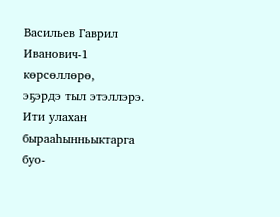Васильев Гаврил Иванович-1 көрсөллөрө,
эҕэрдэ тыл этэллэрэ. Ити улахан бырааһынньыктарга буо-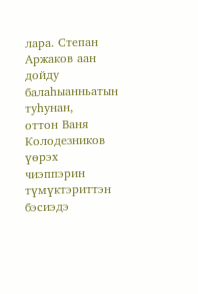лара. Степан Аржаков аан дойду балаһыанньатын туһунан,
оттон Ваня Колодезников үөрэх чиэппэрин түмүктэриттэн
бэсиэдэ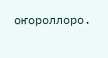оҥороллоро.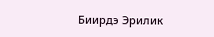Биирдэ Эрилик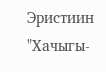Эристиин "Хачыгы-